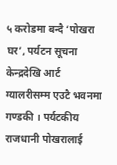५ करोडमा बन्दै ‘पोखरा घर’, पर्यटन सूचना केन्द्रदेखि आर्ट ग्यालरीसम्म एउटै भवनमा
गण्डकी । पर्यटकीय राजधानी पोखरालाई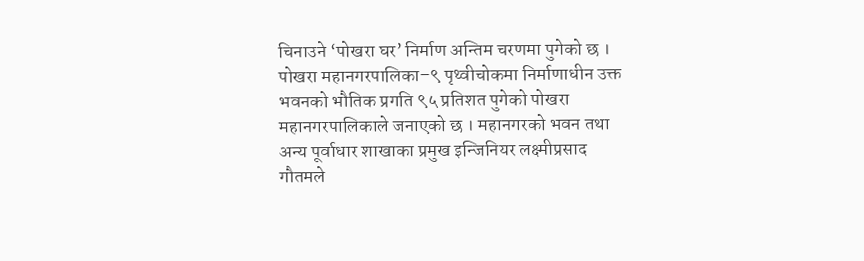चिनाउने ‘पोखरा घर’ निर्माण अन्तिम चरणमा पुगेको छ । पोखरा महानगरपालिका–९ पृथ्वीचोकमा निर्माणाधीन उक्त भवनको भौतिक प्रगति ९५ प्रतिशत पुगेको पोखरा महानगरपालिकाले जनाएको छ । महानगरको भवन तथा अन्य पूर्वाधार शाखाका प्रमुख इन्जिनियर लक्ष्मीप्रसाद गौतमले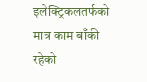इलेक्ट्रिकलतर्फको मात्र काम बाँकी रहेको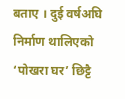बताए । दुई वर्षअघि निर्माण थालिएको ‘पोखरा घर’ छिट्टै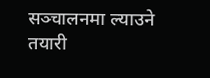सञ्चालनमा ल्याउने तयारी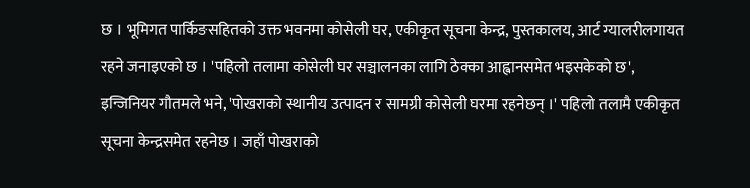छ । भूमिगत पार्किङसहितको उक्त भवनमा कोसेली घर, एकीकृत सूचना केन्द्र, पुस्तकालय, आर्ट ग्यालरीलगायत रहने जनाइएको छ । 'पहिलो तलामा कोसेली घर सञ्चालनका लागि ठेक्का आह्वानसमेत भइसकेको छ', इन्जिनियर गौतमले भने, 'पोखराको स्थानीय उत्पादन र सामग्री कोसेली घरमा रहनेछन् ।' पहिलो तलामै एकीकृत सूचना केन्द्रसमेत रहनेछ । जहाँ पोखराको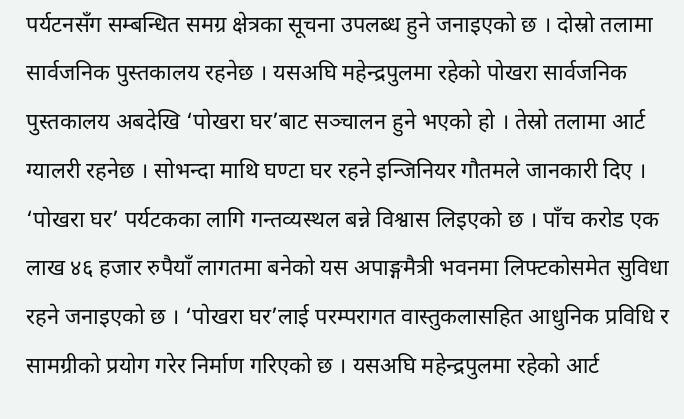पर्यटनसँग सम्बन्धित समग्र क्षेत्रका सूचना उपलब्ध हुने जनाइएको छ । दोस्रो तलामा सार्वजनिक पुस्तकालय रहनेछ । यसअघि महेन्द्रपुलमा रहेको पोखरा सार्वजनिक पुस्तकालय अबदेखि ‘पोखरा घर’बाट सञ्चालन हुने भएको हो । तेस्रो तलामा आर्ट ग्यालरी रहनेछ । सोभन्दा माथि घण्टा घर रहने इन्जिनियर गौतमले जानकारी दिए । ‘पोखरा घर’ पर्यटकका लागि गन्तव्यस्थल बन्ने विश्वास लिइएको छ । पाँच करोड एक लाख ४६ हजार रुपैयाँ लागतमा बनेको यस अपाङ्गमैत्री भवनमा लिफ्टकोसमेत सुविधा रहने जनाइएको छ । ‘पोखरा घर’लाई परम्परागत वास्तुकलासहित आधुनिक प्रविधि र सामग्रीको प्रयोग गरेर निर्माण गरिएको छ । यसअघि महेन्द्रपुलमा रहेको आर्ट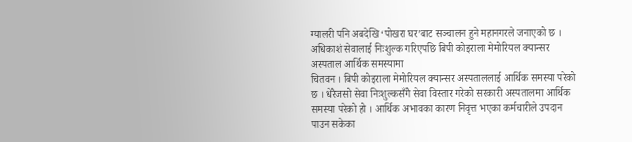ग्यालरी पनि अबदेखि ‘पोखरा घर’बाट सञ्चालन हुने महानगरले जनाएको छ ।
अधिकाशं सेवालाई निःशुल्क गरिएपछि बिपी कोइराला मेमोरियल क्यान्सर अस्पताल आर्थिक समस्यामा
चितवन । बिपी कोइराला मेमोरियल क्यान्सर अस्पताललाई आर्थिक समस्या परेको छ । धेरैजसो सेवा निःशुल्कसँगै सेवा विस्तार गरेको सरकारी अस्पतालमा आर्थिक समस्या परेको हो । आर्थिक अभावका कारण निवृत्त भएका कर्मचारीले उपदान पाउन सकेका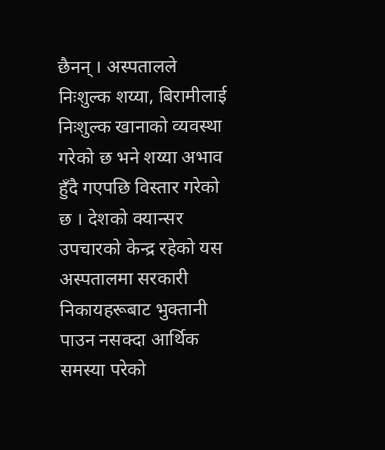छैनन् । अस्पतालले निःशुल्क शय्या, बिरामीलाई निःशुल्क खानाको व्यवस्था गरेको छ भने शय्या अभाव हुँदै गएपछि विस्तार गरेको छ । देशको क्यान्सर उपचारको केन्द्र रहेको यस अस्पतालमा सरकारी निकायहरूबाट भुक्तानी पाउन नसक्दा आर्थिक समस्या परेको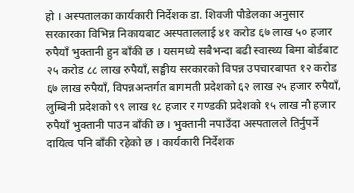हो । अस्पतालका कार्यकारी निर्देशक डा. शिवजी पौडेलका अनुसार सरकारका विभिन्न निकायबाट अस्पताललाई ४१ करोड ६७ लाख ५० हजार रुपैयाँ भुक्तानी हुन बाँकी छ । यसमध्ये सबैभन्दा बढी स्वास्थ्य बिमा बोर्डबाट २५ करोड ८८ लाख रुपैयाँ, सङ्घीय सरकारको विपन्न उपचारबापत १२ करोड ६७ लाख रुपैयाँ, विपन्नअन्तर्गत बागमती प्रदेशको ६२ लाख २५ हजार रुपैयाँ, लुम्बिनी प्रदेशको ९९ लाख १८ हजार र गण्डकी प्रदेशको १५ लाख नौ हजार रुपैयाँ भुक्तानी पाउन बाँकी छ । भुक्तानी नपाउँदा अस्पतालले तिर्नुपर्ने दायित्व पनि बाँकी रहेको छ । कार्यकारी निर्देशक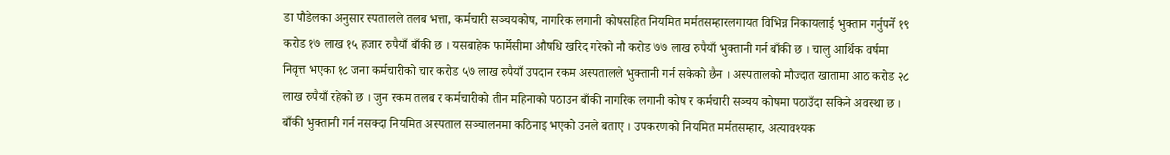डा पौडेलका अनुसार स्पतालले तलब भत्ता, कर्मचारी सञ्चयकोष, नागरिक लगानी कोषसहित नियमित मर्मतसम्हारलगायत विभिन्न निकायलाई भुक्तान गर्नुपर्ने १९ करोड १७ लाख १५ हजार रुपैयाँ बाँकी छ । यसबाहेक फार्मेसीमा औषधि खरिद गरेको नौ करोड ७७ लाख रुपैयाँ भुक्तानी गर्न बाँकी छ । चालु आर्थिक वर्षमा निवृत्त भएका १८ जना कर्मचारीको चार करोड ५७ लाख रुपैयाँ उपदान रकम अस्पतालले भुक्तानी गर्न सकेको छैन । अस्पतालको मौज्दात खातामा आठ करोड २८ लाख रुपैयाँ रहेको छ । जुन रकम तलब र कर्मचारीको तीन महिनाको पठाउन बाँकी नागरिक लगानी कोष र कर्मचारी सञ्चय कोषमा पठाउँदा सकिने अवस्था छ । बाँकी भुक्तानी गर्न नसक्दा नियमित अस्पताल सञ्चालनमा कठिनाइ भएको उनले बताए । उपकरणको नियमित मर्मतसम्हार, अत्यावश्यक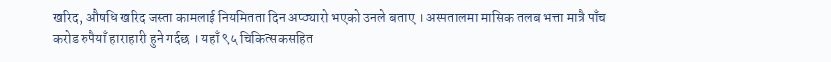खरिद, औषधि खरिद जस्ता कामलाई नियमितता दिन अप्ठ्यारो भएको उनले बताए । अस्पतालमा मासिक तलब भत्ता मात्रै पाँच करोड रुपैयाँ हाराहारी हुने गर्दछ । यहाँ ९५ चिकित्सकसहित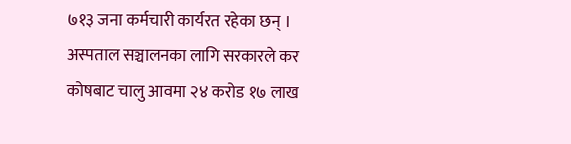७१३ जना कर्मचारी कार्यरत रहेका छन् । अस्पताल सञ्चालनका लागि सरकारले कर कोषबाट चालु आवमा २४ करोड १७ लाख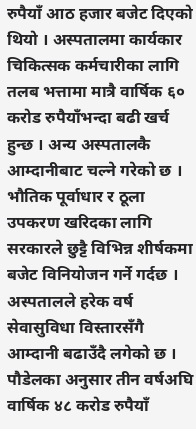रुपैयाँ आठ हजार बजेट दिएको थियो । अस्पतालमा कार्यकार चिकित्सक कर्मचारीका लागि तलब भत्तामा मात्रै वार्षिक ६० करोड रुपैयाँभन्दा बढी खर्च हुन्छ । अन्य अस्पतालकै आम्दानीबाट चल्ने गरेको छ । भौतिक पूर्वाधार र ठूला उपकरण खरिदका लागि सरकारले छुट्टै विभिन्न शीर्षकमा बजेट विनियोजन गर्ने गर्दछ । अस्पतालले हरेक वर्ष सेवासुविधा विस्तारसँगै आम्दानी बढाउँदै लगेको छ । पौडेलका अनुसार तीन वर्षअघि वार्षिक ४८ करोड रुपैयाँ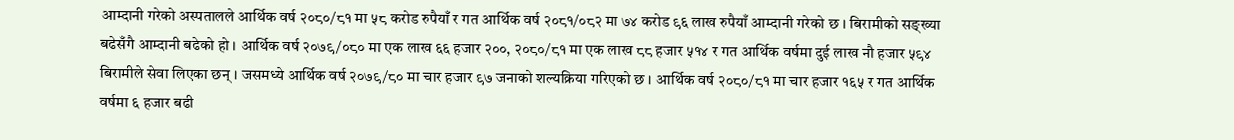आम्दानी गरेको अस्पतालले आर्थिक वर्ष २०८०/८१ मा ५८ करोड रुपैयाँ र गत आर्थिक वर्ष २०८१/०८२ मा ७४ करोड ९६ लाख रुपैयाँ आम्दानी गरेको छ । बिरामीको सङ्ख्या बढेसँगै आम्दानी बढेको हो । आर्थिक वर्ष २०७९/०८० मा एक लाख ६६ हजार २००, २०८०/८१ मा एक लाख ८८ हजार ५१४ र गत आर्थिक वर्षमा दुई लाख नौ हजार ५९४ बिरामीले सेवा लिएका छन् । जसमध्ये आर्थिक वर्ष २०७९/८० मा चार हजार ९७ जनाको शल्यक्रिया गरिएको छ । आर्थिक वर्ष २०८०/८१ मा चार हजार १६५ र गत आर्थिक वर्षमा ६ हजार बढी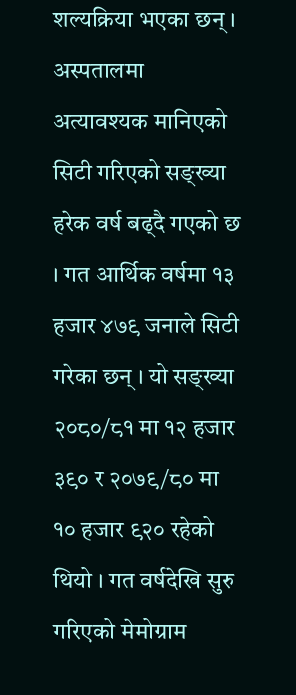शल्यक्रिया भएका छन् । अस्पतालमा अत्यावश्यक मानिएको सिटी गरिएको सङ्ख्या हरेक वर्ष बढ्दै गएको छ । गत आर्थिक वर्षमा १३ हजार ४७९ जनाले सिटी गरेका छन् । यो सङ्ख्या २०८०/८१ मा १२ हजार ३९० र २०७९/८० मा १० हजार ९२० रहेको थियो । गत वर्षदेखि सुरु गरिएको मेमोग्राम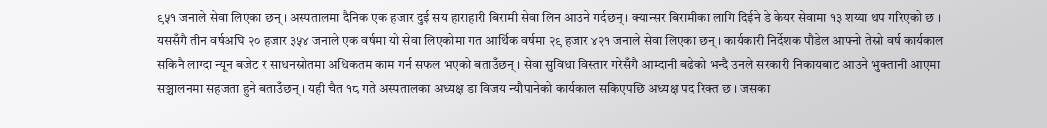९५१ जनाले सेवा लिएका छन् । अस्पतालमा दैनिक एक हजार दुई सय हाराहारी बिरामी सेवा लिन आउने गर्दछन् । क्यान्सर बिरामीका लागि दिईने डे केयर सेवामा १३ शय्या थप गरिएको छ । यससँगै तीन वर्षअघि २० हजार ३५४ जनाले एक वर्षमा यो सेवा लिएकोमा गत आर्थिक वर्षमा २९ हजार ४२१ जनाले सेवा लिएका छन् । कार्यकारी निर्देशक पौडेल आफ्नो तेस्रो वर्ष कार्यकाल सकिनै लाग्दा न्यून बजेट र साधनस्रोतमा अधिकतम काम गर्न सफल भएको बताउँछन् । सेवा सुविधा विस्तार गरेसँगै आम्दानी बढेको भन्दै उनले सरकारी निकायबाट आउने भुक्तानी आएमा सञ्चालनमा सहजता हुने बताउँछन् । यही चैत १८ गते अस्पतालका अध्यक्ष डा विजय न्यौपानेको कार्यकाल सकिएपछि अध्यक्ष पद रिक्त छ । जसका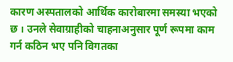कारण अस्पतालको आर्थिक कारोबारमा समस्या भएको छ । उनले सेवाग्राहीको चाहनाअनुसार पूर्ण रूपमा काम गर्न कठिन भए पनि विगतका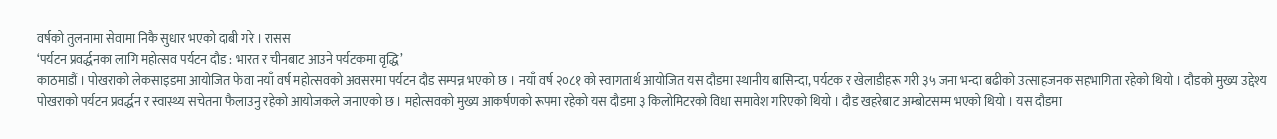वर्षको तुलनामा सेवामा निकै सुधार भएको दाबी गरे । रासस
‘पर्यटन प्रवर्द्धनका लागि महोत्सव पर्यटन दौड : भारत र चीनबाट आउने पर्यटकमा वृद्धि’
काठमाडौं । पोखराको लेकसाइडमा आयोजित फेवा नयाँ वर्ष महोत्सवको अवसरमा पर्यटन दौड सम्पन्न भएको छ । नयाँ वर्ष २०८१ को स्वागतार्थ आयोजित यस दौडमा स्थानीय बासिन्दा, पर्यटक र खेलाडीहरू गरी ३५ जना भन्दा बढीको उत्साहजनक सहभागिता रहेको थियो । दौडको मुख्य उद्देश्य पोखराको पर्यटन प्रवर्द्धन र स्वास्थ्य सचेतना फैलाउनु रहेको आयोजकले जनाएको छ । महोत्सवको मुख्य आकर्षणको रूपमा रहेको यस दौडमा ३ किलोमिटरको विधा समावेश गरिएको थियो । दौड खहरेबाट अम्बोटसम्म भएको थियो । यस दौडमा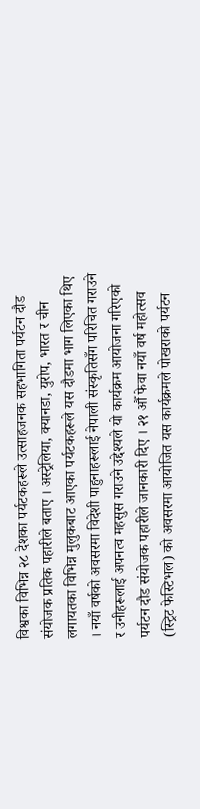विश्वका विभिन्न २८ देशका पर्यटकहरूले उत्साहजनक सहभागिता पर्यटन दौड संयोजक प्रतिक पहारीले बताए । अस्ट्रेलिया, क्यानडा, युरोप, भारत र चीन लगायतका विभिन्न मुलुकबाट आएका पर्यटकहरूले यस दौडमा भाग लिएका थिए । नयाँ वर्षको अवसरमा विदेशी पाहुनाहरूलाई नेपाली संस्कृतिसँग परिचित गराउने र उनीहरूलाई अपनत्व महसुस गराउने उद्देश्यले यो कार्यक्रम आयोजना गरिएको पर्यटन दौड संयोजक पहारीले जानकारी दिए । २१ औँ फेवा नयाँ वर्ष महोत्सव (स्ट्रिट फेस्टिभल) को अवसरमा आयोजित यस कार्यक्रमले पोखराको पर्यटन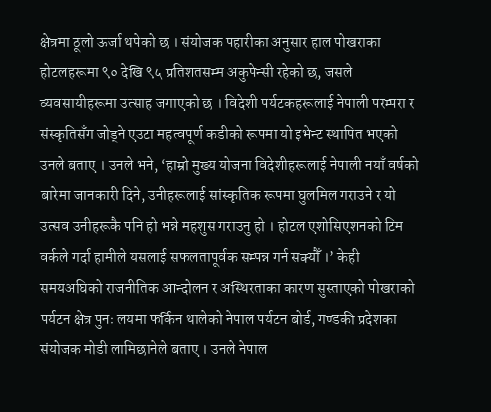क्षेत्रमा ठूलो ऊर्जा थपेको छ । संयोजक पहारीका अनुसार हाल पोखराका होटलहरूमा ९० देखि ९५ प्रतिशतसम्म अकुपेन्सी रहेको छ, जसले व्यवसायीहरूमा उत्साह जगाएको छ । विदेशी पर्यटकहरूलाई नेपाली परम्परा र संस्कृतिसँग जोड्ने एउटा महत्वपूर्ण कडीको रूपमा यो इभेन्ट स्थापित भएको उनले बताए । उनले भने, ‘हाम्रो मुख्य योजना विदेशीहरूलाई नेपाली नयाँ वर्षको बारेमा जानकारी दिने, उनीहरूलाई सांस्कृतिक रूपमा घुलमिल गराउने र यो उत्सव उनीहरूकै पनि हो भन्ने महशुस गराउनु हो । होटल एशोसिएशनको टिम वर्कले गर्दा हामीले यसलाई सफलतापूर्वक सम्पन्न गर्न सक्यौँ ।’ केही समयअघिको राजनीतिक आन्दोलन र अस्थिरताका कारण सुस्ताएको पोखराको पर्यटन क्षेत्र पुनः लयमा फर्किन थालेको नेपाल पर्यटन बोर्ड, गण्डकी प्रदेशका संयोजक मोडी लामिछानेले बताए । उनले नेपाल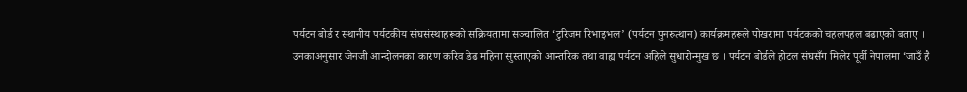पर्यटन बोर्ड र स्थानीय पर्यटकीय संघसंस्थाहरूको सक्रियतामा सञ्चालित ‘टुरिजम रिभाइभल’ (पर्यटन पुनरुत्थान) कार्यक्रमहरूले पोखरामा पर्यटकको चहलपहल बढाएको बताए । उनकाअनुसार जेनजी आन्दोलनका कारण करिव डेढ महिना सुस्ताएको आन्तरिक तथा वाह्य पर्यटन अहिले सुधारोन्मुख छ । पर्यटन बोर्डले होटल संघसँग मिलेर पूर्वी नेपालमा ‘जाउँ है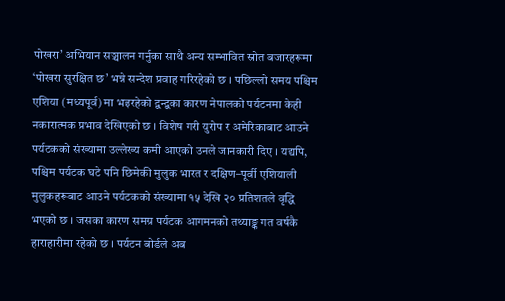पोखरा’ अभियान सञ्चालन गर्नुका साथै अन्य सम्भावित स्रोत बजारहरूमा ‘पोखरा सुरक्षित छ’ भन्ने सन्देश प्रवाह गरिरहेको छ । पछिल्लो समय पश्चिम एशिया (मध्यपूर्व) मा भइरहेको द्वन्द्वका कारण नेपालको पर्यटनमा केही नकारात्मक प्रभाव देखिएको छ । विशेष गरी युरोप र अमेरिकाबाट आउने पर्यटकको संख्यामा उल्लेख्य कमी आएको उनले जानकारी दिए । यद्यपि, पश्चिम पर्यटक घटे पनि छिमेकी मुलुक भारत र दक्षिण–पूर्वी एशियाली मुलुकहरूबाट आउने पर्यटकको संख्यामा १५ देखि २० प्रतिशतले वृद्धि भएको छ । जसका कारण समग्र पर्यटक आगमनको तथ्याङ्क गत वर्षकै हाराहारीमा रहेको छ । पर्यटन बोर्डले अब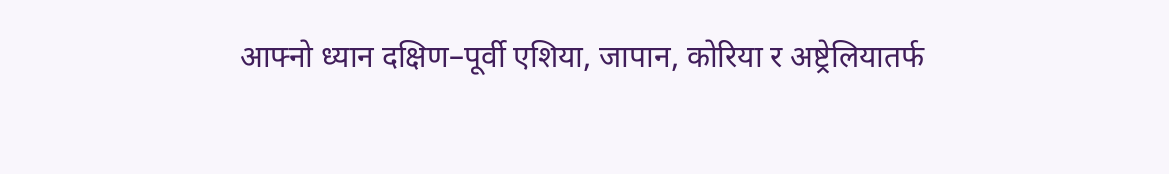आफ्नो ध्यान दक्षिण–पूर्वी एशिया, जापान, कोरिया र अष्ट्रेलियातर्फ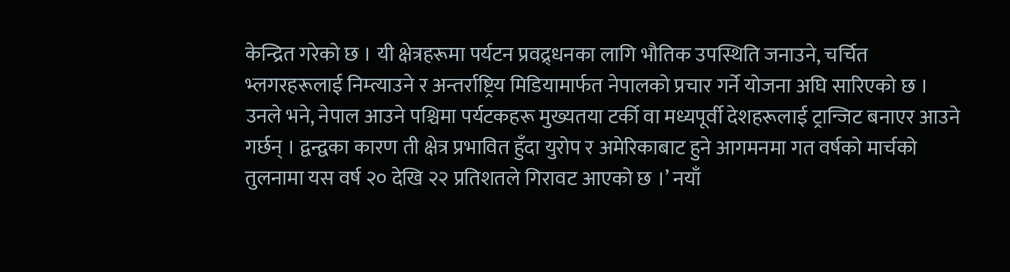केन्द्रित गरेको छ । यी क्षेत्रहरूमा पर्यटन प्रवद्र्धनका लागि भौतिक उपस्थिति जनाउने, चर्चित भ्लगरहरूलाई निम्त्याउने र अन्तर्राष्ट्रिय मिडियामार्फत नेपालको प्रचार गर्ने योजना अघि सारिएको छ । उनले भने, नेपाल आउने पश्चिमा पर्यटकहरू मुख्यतया टर्की वा मध्यपूर्वी देशहरूलाई ट्रान्जिट बनाएर आउने गर्छन् । द्वन्द्वका कारण ती क्षेत्र प्रभावित हुँदा युरोप र अमेरिकाबाट हुने आगमनमा गत वर्षको मार्चको तुलनामा यस वर्ष २० देखि २२ प्रतिशतले गिरावट आएको छ ।’ नयाँ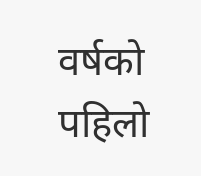वर्षको पहिलो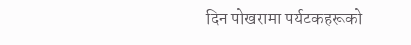दिन पोखरामा पर्यटकहरूको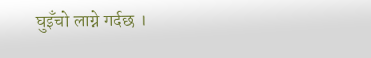घुइँचो लाग्ने गर्दछ ।